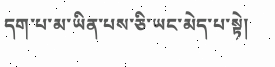དག་པ་མ་ཡིན་པས་ཅི་ཡང་མེད་པ་སྟེ།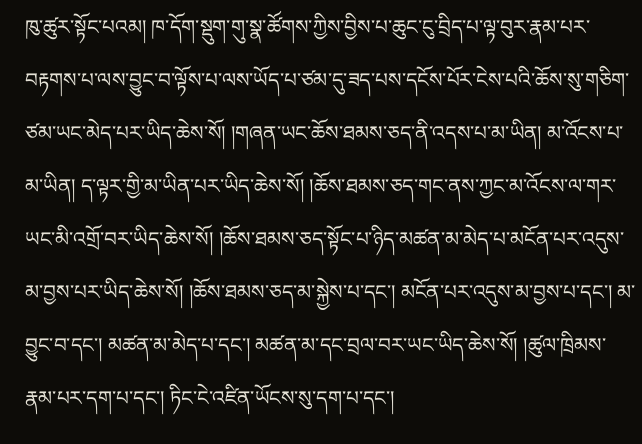ཁུ་ཚུར་སྟོང་པའམ། ཁ་དོག་སྡུག་གུ་སྣ་ཚོགས་ཀྱིས་བྱིས་པ་ཆུང་ངུ་བྲིད་པ་ལྟ་བུར་རྣམ་པར་བརྟགས་པ་ལས་བྱུང་བ་ལྟོས་པ་ལས་ཡོད་པ་ཙམ་དུ་ཟད་པས་དངོས་པོར་ངེས་པའི་ཆོས་སུ་གཅིག་ཙམ་ཡང་མེད་པར་ཡིད་ཆེས་སོ། །གཞན་ཡང་ཆོས་ཐམས་ཅད་ནི་འདས་པ་མ་ཡིན། མ་འོངས་པ་མ་ཡིན། ད་ལྟར་གྱི་མ་ཡིན་པར་ཡིད་ཆེས་སོ། །ཆོས་ཐམས་ཅད་གང་ནས་ཀྱང་མ་འོངས་ལ་གར་ཡང་མི་འགྲོ་བར་ཡིད་ཆེས་སོ། །ཆོས་ཐམས་ཅད་སྟོང་པ་ཉིད་མཚན་མ་མེད་པ་མངོན་པར་འདུས་མ་བྱས་པར་ཡིད་ཆེས་སོ། །ཆོས་ཐམས་ཅད་མ་སྐྱེས་པ་དང་། མངོན་པར་འདུས་མ་བྱས་པ་དང་། མ་བྱུང་བ་དང་། མཚན་མ་མེད་པ་དང་། མཚན་མ་དང་བྲལ་བར་ཡང་ཡིད་ཆེས་སོ། །ཚུལ་ཁྲིམས་རྣམ་པར་དག་པ་དང་། ཏིང་ངེ་འཛིན་ཡོངས་སུ་དག་པ་དང་།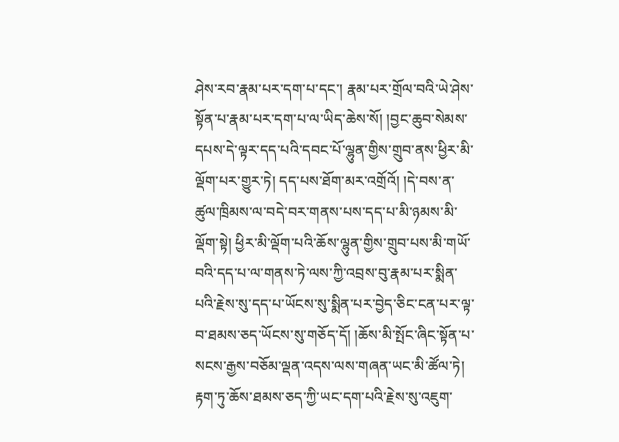ཤེས་རབ་རྣམ་པར་དག་པ་དང་། རྣམ་པར་གྲོལ་བའི་ཡེ་ཤེས་སྟོན་པ་རྣམ་པར་དག་པ་ལ་ཡིད་ཆེས་སོ། །བྱང་ཆུབ་སེམས་དཔས་དེ་ལྟར་དད་པའི་དབང་པོ་ལྷུན་གྱིས་གྲུབ་ནས་ཕྱིར་མི་ལྡོག་པར་གྱུར་ཏེ། དད་པས་ཐོག་མར་འགྲོའོ། །དེ་བས་ན་ཚུལ་ཁྲིམས་ལ་བདེ་བར་གནས་པས་དད་པ་མི་ཉམས་མི་ལྡོག་སྟེ། ཕྱིར་མི་ལྡོག་པའི་ཆོས་ལྷུན་གྱིས་གྲུབ་པས་མི་གཡོ་བའི་དད་པ་ལ་གནས་ཏེ་ལས་ཀྱི་འབྲས་བུ་རྣམ་པར་སྨིན་པའི་རྗེས་སུ་དད་པ་ཡོངས་སུ་སྨིན་པར་བྱེད་ཅིང་ངན་པར་ལྟ་བ་ཐམས་ཅད་ཡོངས་སུ་གཅོད་དོ། །ཆོས་མི་སྤོང་ཞིང་སྟོན་པ་སངས་རྒྱས་བཅོམ་ལྡན་འདས་ལས་གཞན་ཡང་མི་ཚོལ་ཏེ། རྟག་ཏུ་ཆོས་ཐམས་ཅད་ཀྱི་ཡང་དག་པའི་རྗེས་སུ་འཇུག་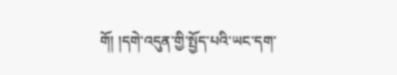གོ། །དགེ་འདུན་གྱི་སྤྱོད་པའི་ཡང་དག་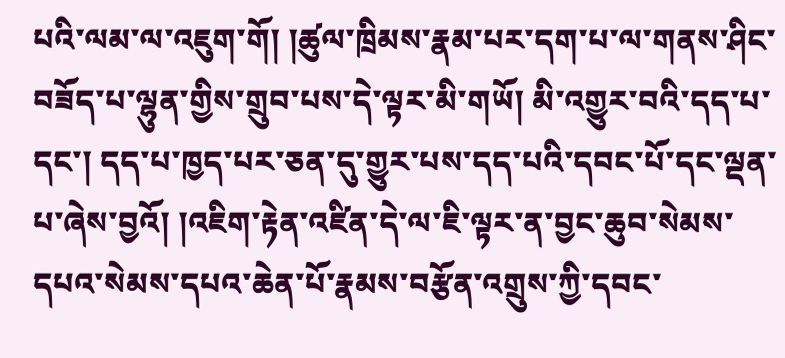པའི་ལམ་ལ་འཇུག་གོ། །ཚུལ་ཁྲིམས་རྣམ་པར་དག་པ་ལ་གནས་ཤིང་བཟོད་པ་ལྷུན་གྱིས་གྲུབ་པས་དེ་ལྟར་མི་གཡོ། མི་འགྱུར་བའི་དད་པ་དང་། དད་པ་ཁྱད་པར་ཅན་དུ་གྱུར་པས་དད་པའི་དབང་པོ་དང་ལྡན་པ་ཞེས་བྱའོ། །འཇིག་རྟེན་འཛིན་དེ་ལ་ཇི་ལྟར་ན་བྱང་ཆུབ་སེམས་དཔའ་སེམས་དཔའ་ཆེན་པོ་རྣམས་བརྩོན་འགྲུས་ཀྱི་དབང་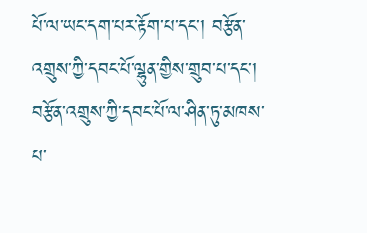པོ་ལ་ཡང་དག་པར་རྟོག་པ་དང་། བརྩོན་འགྲུས་ཀྱི་དབང་པོ་ལྷུན་གྱིས་གྲུབ་པ་དང་། བརྩོན་འགྲུས་ཀྱི་དབང་པོ་ལ་ཤིན་ཏུ་མཁས་པ་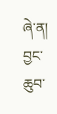ཞེ་ན། བྱང་ཆུབ་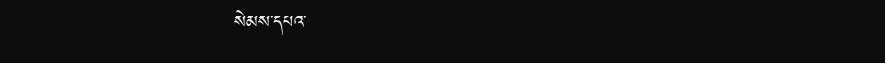སེམས་དཔའ་